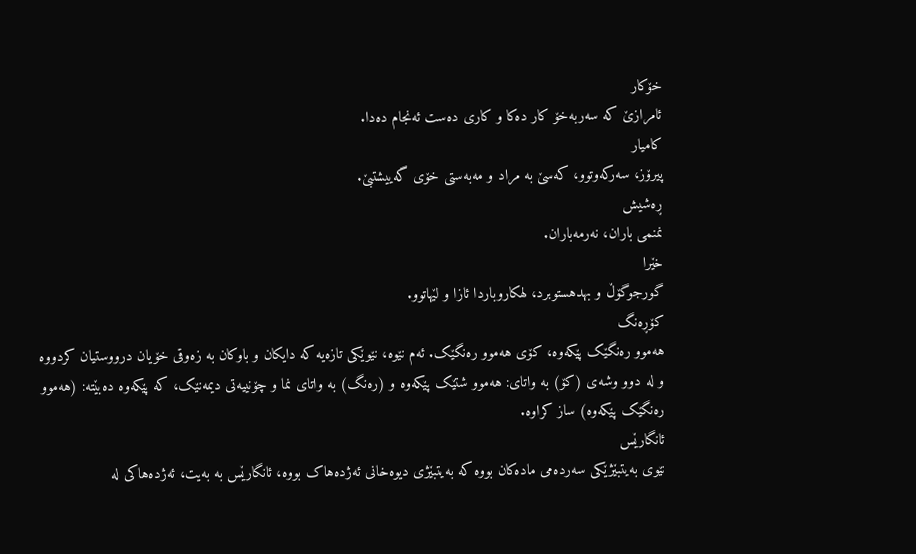خۆکار
ئامرازێ کە سەربەخۆ کار دەکا و کاری دەست ئەنجام دەدا.
کامیار
پیرۆز، سەرکەوتوو، کەسێ بە مراد و مەبەستی خۆی گەییشتبێ.
ڕەشیش
نمنمی باران، نەرمەباران.
خێرا
گورجوگۆڵ و بهدهستوبرد، لهکاروباردا ئازا و لێهاتوو.
کۆڕەنگ
هەموو رەنگێک پێکەوە، کۆی هەموو رەنگێک. ئەم نێوە، نێوێکی تازەیە کە دایکان و باوکان بە زەوقی خۆیان درووستیان کردووە و لە دوو وشەی (کۆ) بە واتای: هەموو شتێک پێکەوە و (رەنگ) بە واتای نما و چۆنییەتی دیمەنێک، کە پێکەوە دەبێتە: (هەموو رەنگێک پێکەوە) ساز کراوە.
ئانگارێس
نێوی بەیتبێژێکی سەردەمی مادەکان بووە کە بەیتبێژی دیوەخانی ئەژدەهاک بووە، ئانگارێس بە بەیت، ئەژدەهاکی لە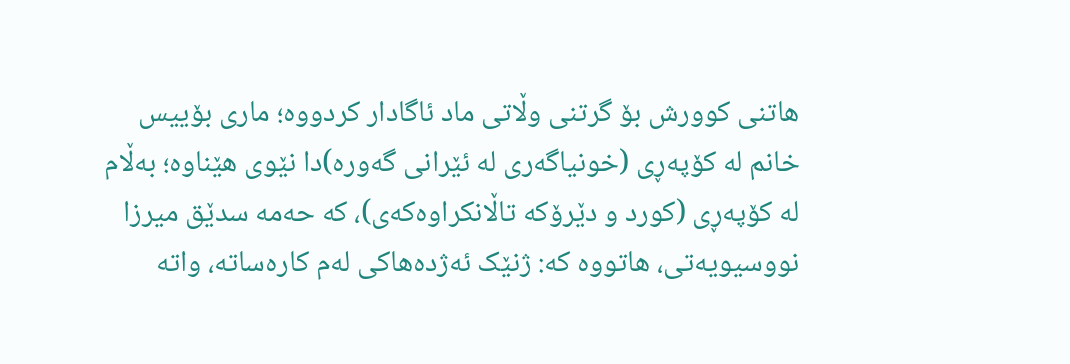هاتنی کوورش بۆ گرتنی وڵاتی ماد ئاگادار کردووە؛ ماری بۆییس خانم لە کۆپەڕی (خونیاگەری لە ئێرانی گەورە)دا نێوی هێناوە؛ بەڵام لە کۆپەڕی (کورد و دێرۆکە تاڵانکراوەکەی)، کە حەمە سدێق میرزا نووسیویەتی، هاتووە کە: ژنێک ئەژدەهاکی لەم کارەساتە، واتە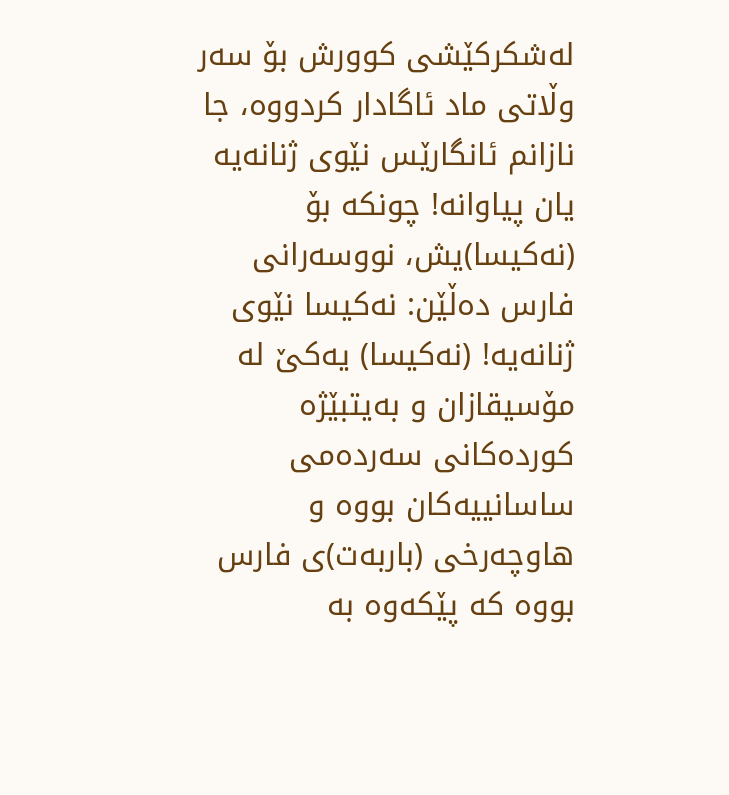لەشکرکێشی کوورش بۆ سەر وڵاتی ماد ئاگادار کردووە، جا نازانم ئانگارێس نێوی ژنانەیە یان پیاوانە! چونکە بۆ (نەکیسا)یش، نووسەرانی فارس دەڵێن: نەکیسا نێوی ژنانەیە! (نەکیسا) یەکێ لە مۆسیقازان و بەیتبێژە کوردەکانی سەردەمی ساسانییەکان بووە و هاوچەرخی (باربەت)ی فارس بووە کە پێکەوە بە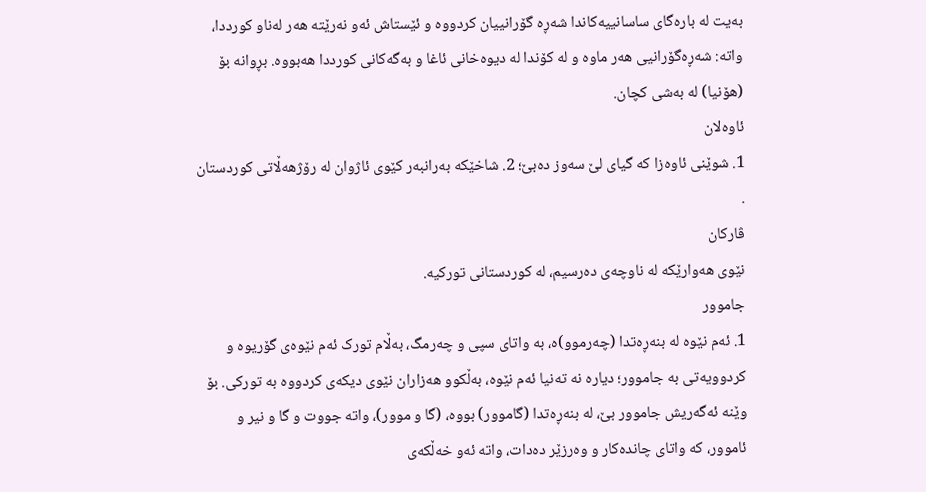بەیت لە بارەگای ساسانییەکاندا شەڕە گۆرانییان کردووه و ئێستاش ئەو نەرێتە هەر لەناو کورددا، واتە: شەڕەگۆرانیی هەر ماوە و لە کۆندا لە دیوەخانی ئاغا و بەگەکانی کورددا هەبووە. بڕوانە بۆ (هۆنیا) لە بەشی کچان.
ئاوەلان
1. شوێنی ئاوەزا کە گیای لێ سەوز دەبێ؛ 2. شاخێکە بەرانبەر کێوی ئاژوان لە رۆژهەڵاتی کوردستان .
ڤارکان
نێوی هەوارێکە لە ناوچەی دەرسیم، لە کوردستانی تورکیە.
جاموور
1. ئەم نێوە لە بنەڕەتدا (چەرموو)ە، بە واتای سپی و چەرمگ، بەڵام تورک ئەم نێوەی گۆریوە و کردوویەتی بە جاموور؛ دیارە نە تەنیا ئەم نێوە، بەڵکوو هەزاران نێوی دیکەی کردووە بە تورکی. بۆ وێنە ئەگەریش جاموور بێ، لە بنەڕەتدا (گاموور) بووە، (گا و موور)، واتە جووت و گا و نیر و ئاموور، کە واتای چاندەکار و وەرزێر دەدات، واتە ئەو خەڵکەی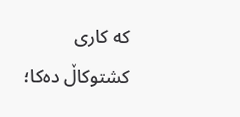کە کاری کشتوکاڵ دەکا؛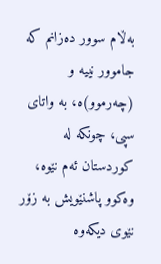بەڵام سوور دەزانم کە جاموور نییە و (چەرموو)ە، بە واتای سپی، چونکە لە کوردستان ئەم نێوە، وەکوو پاشنێویش بە زۆر نێوی دیکەوە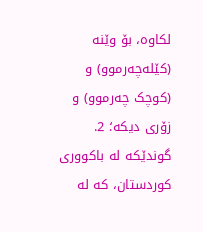لکاوە، بۆ وێنە (کێلەچەرموو) و (کوچک چەرموو) و زۆری دیکە؛ 2. گوندێکە لە باکووری کوردستان، کە لە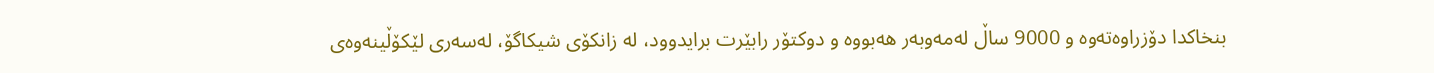بنخاکدا دۆزراوەتەوە و 9000 ساڵ لەمەوبەر هەبووە و دوکتۆر رابێرت برایدوود، لە زانکۆی شیکاگۆ، لەسەری لێکۆڵینەوەی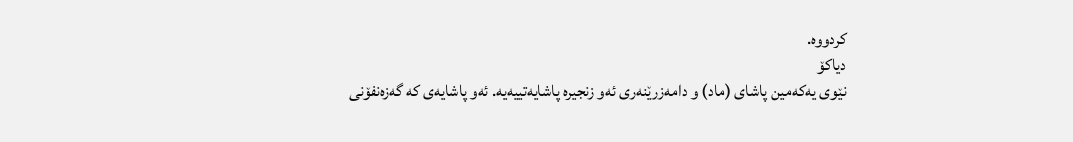کردووە.
دیاکۆ
نێوی یەکەمین پاشای (ماد) و دامەزرێنەری ئەو زنجیرە پاشایەتییەیە. ئەو پاشایەی کە گەزەنفۆنی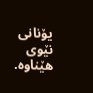یۆنانی نێوی هێناوە.